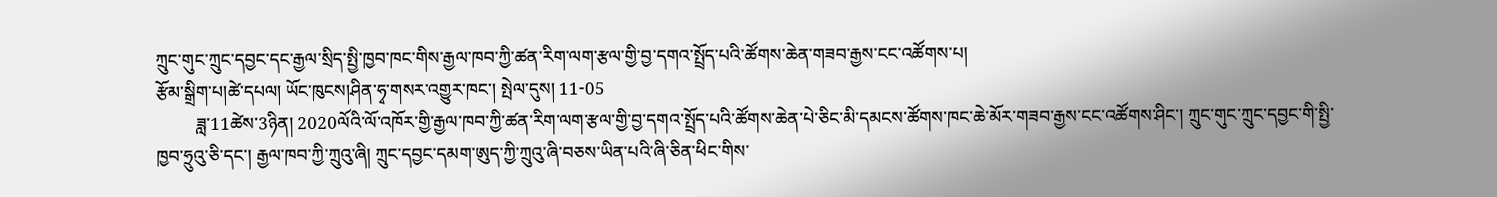ཀྲུང་གུང་ཀྲུང་དབྱང་དང་རྒྱལ་སྲིད་སྤྱི་ཁྱབ་ཁང་གིས་རྒྱལ་ཁབ་ཀྱི་ཚན་རིག་ལག་རྩལ་གྱི་བྱ་དགའ་སྤྲོད་པའི་ཚོགས་ཆེན་གཟབ་རྒྱས་ངང་འཚོགས་པ།
རྩོམ་སྒྲིག་པ།ཚེ་དཔལ། ཡོང་ཁུངས།ཤིན་ཧྭ་གསར་འགྱུར་ཁང་། སྤེལ་དུས། 11-05
         ཟླ་11ཚེས་3ཉིན། 2020ལོའི་ལོ་འཁོར་གྱི་རྒྱལ་ཁབ་ཀྱི་ཚན་རིག་ལག་རྩལ་གྱི་བྱ་དགའ་སྤྲོད་པའི་ཚོགས་ཆེན་པེ་ཅིང་མི་དམངས་ཚོགས་ཁང་ཆེ་མོར་གཟབ་རྒྱས་ངང་འཚོགས་ཤིང་། ཀྲུང་གུང་ཀྲུང་དབྱང་གི་སྤྱི་ཁྱབ་ཧྲུའུ་ཅི་དང་། རྒྱལ་ཁབ་ཀྱི་ཀྲུའུ་ཞི། ཀྲུང་དབྱང་དམག་ཨུད་ཀྱི་ཀྲུའུ་ཞི་བཅས་ཡིན་པའི་ཞི་ཅིན་ཕིང་གིས་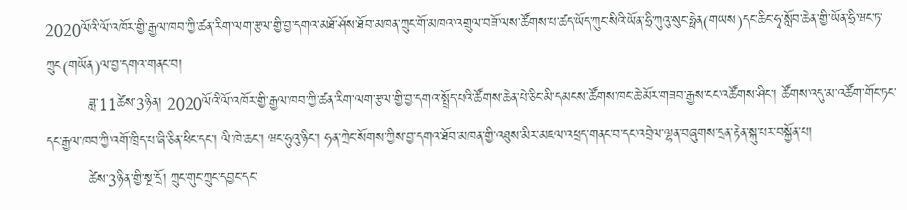2020ལོའི་ལོ་འཁོར་གྱི་རྒྱལ་ཁབ་ཀྱི་ཚན་རིག་ལག་རྩལ་གྱི་བྱ་དགའ་མཐོ་ཤོས་ཐོབ་མཁན་ཀྲུང་གོ་མཁའ་འགྲུལ་བཟོ་ལས་ཚོགས་པ་ཚད་ཡོད་ཀུང་སིའི་ཡོན་ཧྲི་ཀུའུ་སུང་ཧྥེན(གཡས)དང་ཆིང་ཧྭ་སློབ་ཆེན་གྱི་ཡོན་ཧྲི་ཝང་ཏ་ཀྲུང(གཡོན)ལ་བྱ་དགའ་གནང་བ།
         ཟླ་11ཚེས་3ཉིན། 2020ལོའི་ལོ་འཁོར་གྱི་རྒྱལ་ཁབ་ཀྱི་ཚན་རིག་ལག་རྩལ་གྱི་བྱ་དགའ་སྤྲོད་པའི་ཚོགས་ཆེན་པེ་ཅིང་མི་དམངས་ཚོགས་ཁང་ཆེ་མོར་གཟབ་རྒྱས་ངང་འཚོགས་ཤིང་། ཚོགས་འདུ་མ་འཚོག་གོང་ཏང་དང་རྒྱལ་ཁབ་ཀྱི་འགོ་ཁྲིད་པ་ཞི་ཅིན་ཕིང་དང་། ལི་ཁེ་ཆང་། ཝང་ཧུའུ་ཉིང་། ཧན་ཀྲེང་སོགས་ཀྱིས་བྱ་དགའ་ཐོབ་མཁན་གྱི་འཐུས་མིར་མཇལ་འཕྲད་གནང་བ་དང་འབྲེལ་ལྷན་བཞུགས་དྲན་རྟེན་སྐུ་པར་བསྐྱོན་པ།
         ཚེས་3ཉིན་གྱི་སྔ་དྲོ། ཀྲུང་གུང་ཀྲུང་དབྱང་དང་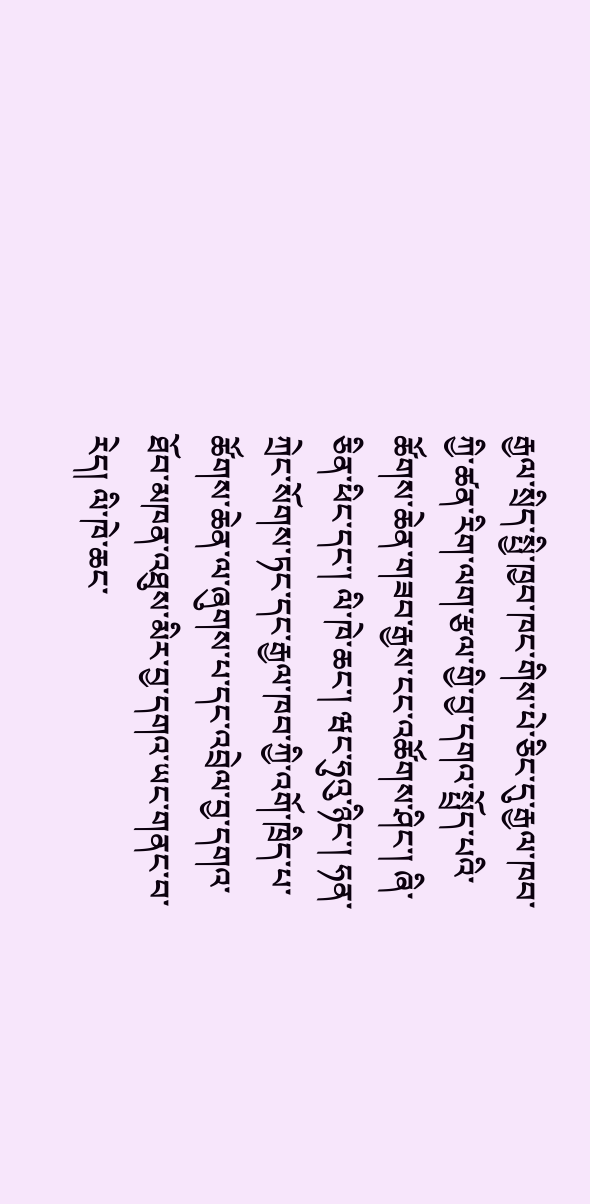རྒྱལ་སྲིད་སྤྱི་ཁྱབ་ཁང་གིས་པེ་ཅིང་དུ་རྒྱལ་ཁབ་ཀྱི་ཚན་རིག་ལག་རྩལ་གྱི་བྱ་དགའ་སྤྲོད་པའི་ཚོགས་ཆེན་གཟབ་རྒྱས་ངང་འཚོགས་ཤིང་། ཞི་ཅིན་ཕིང་དང་། ལི་ཁེ་ཆང་། ཝང་ཧུའུ་ཉིང་། ཧན་ཀྲེང་སོགས་ཏང་དང་རྒྱལ་ཁབ་ཀྱི་འགོ་ཁྲིད་པ་ཚོགས་ཆེན་ལ་ཞུགས་པ་དང་འབྲེལ་བྱ་དགའ་ཐོབ་མཁན་འཐུས་མིར་བྱ་དགའ་ཡང་གནང་བ་རེད། ལི་ཁེ་ཆང་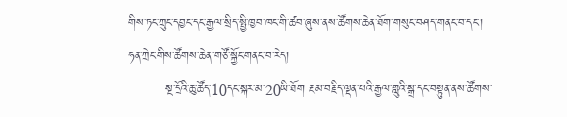གིས་ཏང་ཀྲུང་དབྱང་དང་རྒྱལ་སྲིད་སྤྱི་ཁྱབ་ཁང་གི་ཚབ་ཞུས་ནས་ཚོགས་ཆེན་ཐོག་གསུང་བཤད་གནང་བ་དང་། ཧན་ཀྲེང་གིས་ཚོགས་ཆེན་གཙོ་སྐྱོང་གནང་བ་རེད།
         སྔ་དྲོའི་ཆུ་ཚོད་10དང་སྐར་མ་20ཡི་ཐོག རྔམ་བརྗིད་ལྡན་པའི་རྒྱལ་གླུའི་སྒྲ་དང་བསྟུན་ནས་ཚོགས་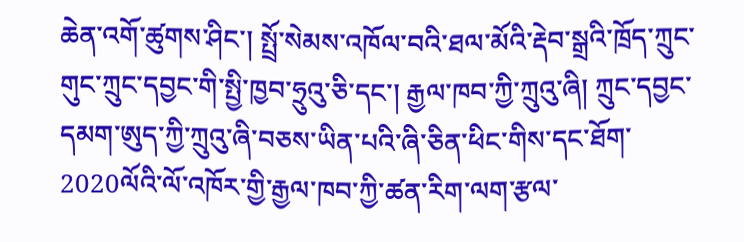ཆེན་འགོ་ཚུགས་ཤིང་། སྤྲོ་སེམས་འཁོལ་བའི་ཐལ་མོའི་རྡེབ་སྒྲའི་ཁྲོད་ཀྲུང་གུང་ཀྲུང་དབྱང་གི་སྤྱི་ཁྱབ་ཧྲུའུ་ཅི་དང་། རྒྱལ་ཁབ་ཀྱི་ཀྲུའུ་ཞི། ཀྲུང་དབྱང་དམག་ཨུད་ཀྱི་ཀྲུའུ་ཞི་བཅས་ཡིན་པའི་ཞི་ཅིན་ཕིང་གིས་དང་ཐོག་2020ལོའི་ལོ་འཁོར་གྱི་རྒྱལ་ཁབ་ཀྱི་ཚན་རིག་ལག་རྩལ་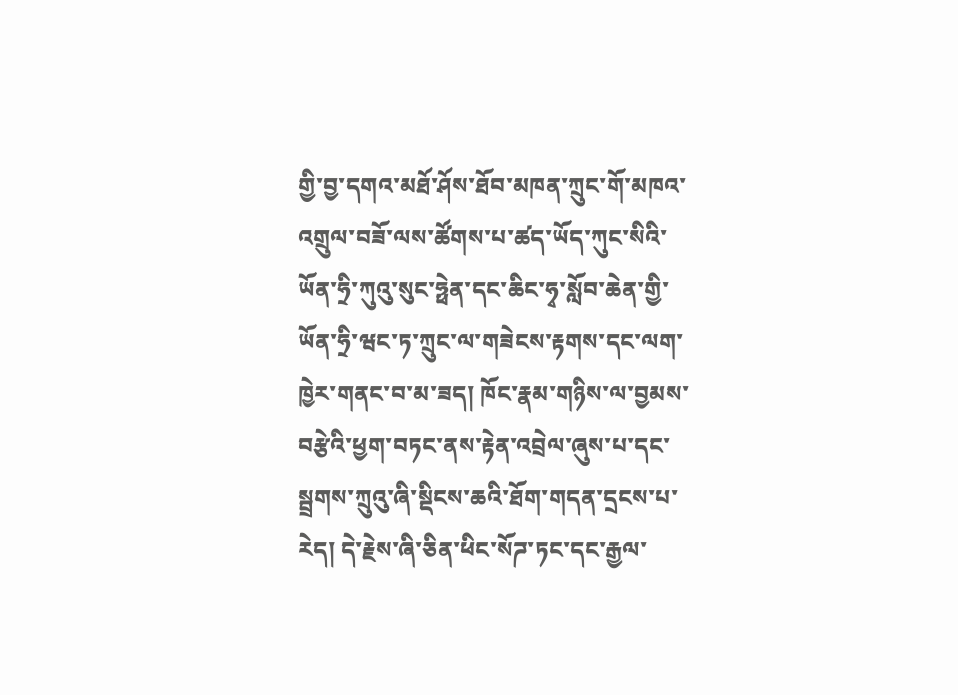གྱི་བྱ་དགའ་མཐོ་ཤོས་ཐོབ་མཁན་ཀྲུང་གོ་མཁའ་འགྲུལ་བཟོ་ལས་ཚོགས་པ་ཚད་ཡོད་ཀུང་སིའི་ཡོན་ཧྲི་ཀུའུ་སུང་ཧྥེན་དང་ཆིང་ཧྭ་སློབ་ཆེན་གྱི་ཡོན་ཧྲི་ཝང་ཏ་ཀྲུང་ལ་གཟེངས་རྟགས་དང་ལག་ཁྱེར་གནང་བ་མ་ཟད། ཁོང་རྣམ་གཉིས་ལ་བྱམས་བརྩེའི་ཕྱག་བཏང་ནས་རྟེན་འབྲེལ་ཞུས་པ་དང་སྦྲགས་ཀྲུའུ་ཞི་སྡིངས་ཆའི་ཐོག་གདན་དྲངས་པ་རེད། དེ་རྗེས་ཞི་ཅིན་ཕིང་སོཌ་ཏང་དང་རྒྱལ་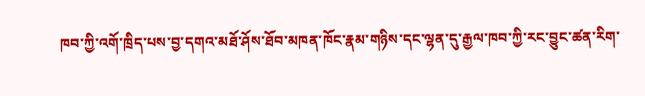ཁབ་ཀྱི་འགོ་ཁྲིད་པས་བྱ་དགའ་མཐོ་ཤོས་ཐོབ་མཁན་ཁོང་རྣམ་གཉིས་དང་ལྷན་དུ་རྒྱལ་ཁབ་ཀྱི་རང་བྱུང་ཚན་རིག་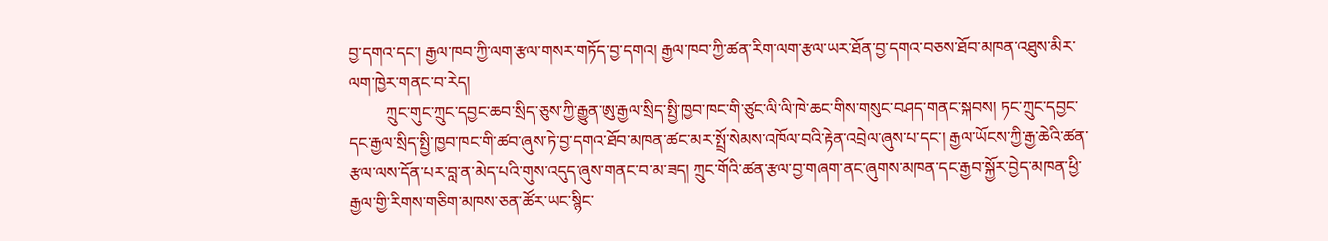བྱ་དགའ་དང་། རྒྱལ་ཁབ་ཀྱི་ལག་རྩལ་གསར་གཏོད་བྱ་དགའ། རྒྱལ་ཁབ་ཀྱི་ཚན་རིག་ལག་རྩལ་ཡར་ཐོན་བྱ་དགའ་བཅས་ཐོབ་མཁན་འཐུས་མིར་ལག་ཁྱེར་གནང་བ་རེད།
         ཀྲུང་གུང་ཀྲུང་དབྱང་ཆབ་སྲིད་ཅུས་ཀྱི་རྒྱུན་ཨུ་རྒྱལ་སྲིད་སྤྱི་ཁྱབ་ཁང་གི་ཙུང་ལི་ལི་ཁེ་ཆང་གིས་གསུང་བཤད་གནང་སྐབས། ཏང་ཀྲུང་དབྱང་དང་རྒྱལ་སྲིད་སྤྱི་ཁྱབ་ཁང་གི་ཚབ་ཞུས་ཏེ་བྱ་དགའ་ཐོབ་མཁན་ཚང་མར་སྤྲོ་སེམས་འཁོལ་བའི་རྟེན་འབྲེལ་ཞུས་པ་དང་། རྒྱལ་ཡོངས་ཀྱི་རྒྱ་ཆེའི་ཚན་རྩལ་ལས་དོན་པར་བླ་ན་མེད་པའི་གུས་འདུད་ཞུས་གནང་བ་མ་ཟད། ཀྲུང་གོའི་ཚན་རྩལ་བྱ་གཞག་ནང་ཞུགས་མཁན་དང་རྒྱབ་སྐྱོར་བྱེད་མཁན་ཕྱི་རྒྱལ་གྱི་རིགས་གཅིག་མཁས་ཅན་ཚོར་ཡང་སྙིང་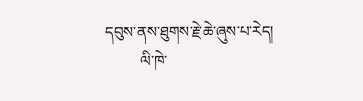དབུས་ནས་ཐུགས་རྗེ་ཆེ་ཞུས་པ་རེད།
         ལི་ཁེ་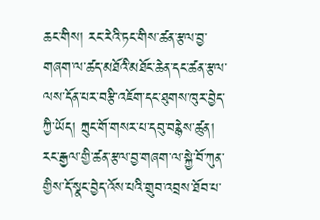ཆང་གིས། རང་རེའི་ཏང་གིས་ཚན་རྩལ་བྱ་གཞག་ལ་ཚད་མཐོའི་མཐོང་ཆེན་དང་ཚན་རྩལ་ལས་དོན་པར་བརྩི་འཇོག་དང་ཐུགས་ཁུར་བྱེད་ཀྱི་ཡོད། ཀྲུང་གོ་གསར་པ་དབུ་བརྙེས་ཚུན། རང་རྒྱལ་གྱི་ཚན་རྩལ་བྱ་གཞག་ལ་སྐྱེ་བོ་ཀུན་གྱིས་དོ་སྣང་བྱེད་འོས་པའི་གྲུབ་འབྲས་ཐོབ་པ་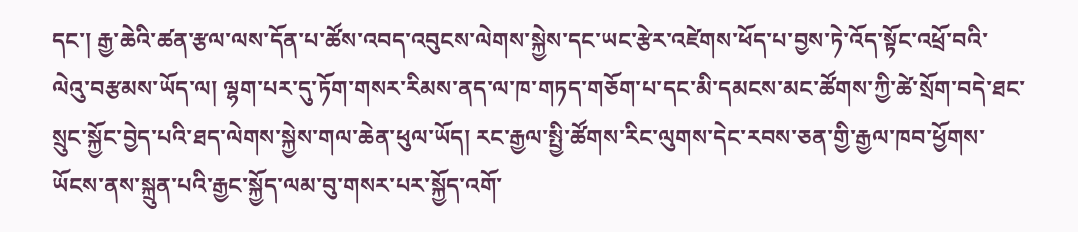དང་། རྒྱ་ཆེའི་ཚན་རྩལ་ལས་དོན་པ་ཚོས་འབད་འབུངས་ལེགས་སྐྱེས་དང་ཡང་རྩེར་འཛེགས་ཕོད་པ་བྱས་ཏེ་འོད་སྟོང་འཕྲོ་བའི་ལེའུ་བརྩམས་ཡོད་ལ། ལྷག་པར་དུ་ཏོག་གསར་རིམས་ནད་ལ་ཁ་གཏད་གཅོག་པ་དང་མི་དམངས་མང་ཚོགས་ཀྱི་ཚེ་སྲོག་བདེ་ཐང་སྲུང་སྐྱོང་བྱེད་པའི་ཐད་ལེགས་སྐྱེས་གལ་ཆེན་ཕུལ་ཡོད། རང་རྒྱལ་སྤྱི་ཚོགས་རིང་ལུགས་དེང་རབས་ཅན་གྱི་རྒྱལ་ཁབ་ཕྱོགས་ཡོངས་ནས་སྐྲུན་པའི་རྒྱང་སྐྱོད་ལམ་བུ་གསར་པར་སྐྱོད་འགོ་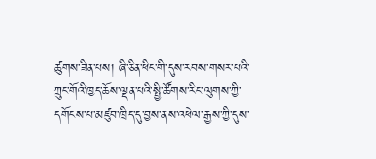ཚུགས་ཟིན་པས། ཞི་ཅིན་ཕིང་གི་དུས་རབས་གསར་པའི་ཀྲུང་གོའི་ཁྱད་ཆོས་ལྡན་པའི་སྤྱི་ཚོགས་རིང་ལུགས་ཀྱི་དགོངས་པ་མཛུབ་ཁྲིད་དུ་བྱས་ནས་འཕེལ་རྒྱས་ཀྱི་དུས་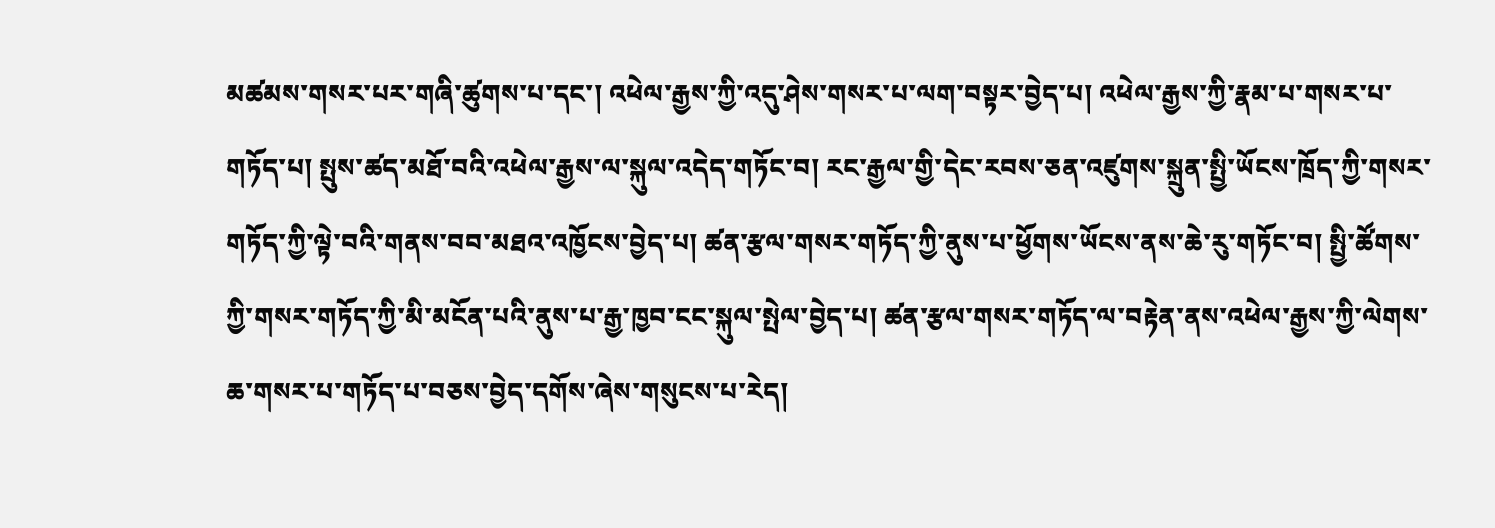མཚམས་གསར་པར་གཞི་ཚུགས་པ་དང་། འཕེལ་རྒྱས་ཀྱི་འདུ་ཤེས་གསར་པ་ལག་བསྟར་བྱེད་པ། འཕེལ་རྒྱས་ཀྱི་རྣམ་པ་གསར་པ་གཏོད་པ། སྤུས་ཚད་མཐོ་བའི་འཕེལ་རྒྱས་ལ་སྐུལ་འདེད་གཏོང་བ། རང་རྒྱལ་གྱི་དེང་རབས་ཅན་འཛུགས་སྐྲུན་སྤྱི་ཡོངས་ཁྲོད་ཀྱི་གསར་གཏོད་ཀྱི་ལྟེ་བའི་གནས་བབ་མཐའ་འཁྱོངས་བྱེད་པ། ཚན་རྩལ་གསར་གཏོད་ཀྱི་ནུས་པ་ཕྱོགས་ཡོངས་ནས་ཆེ་རུ་གཏོང་བ། སྤྱི་ཚོགས་ཀྱི་གསར་གཏོད་ཀྱི་མི་མངོན་པའི་ནུས་པ་རྒྱ་ཁྱབ་ངང་སྐུལ་སྤེལ་བྱེད་པ། ཚན་རྩལ་གསར་གཏོད་ལ་བརྟེན་ནས་འཕེལ་རྒྱས་ཀྱི་ལེགས་ཆ་གསར་པ་གཏོད་པ་བཅས་བྱེད་དགོས་ཞེས་གསུངས་པ་རེད།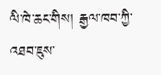ལི་ཁེ་ཆང་གིས། རྒྱལ་ཁབ་ཀྱི་འཐབ་ཇུས་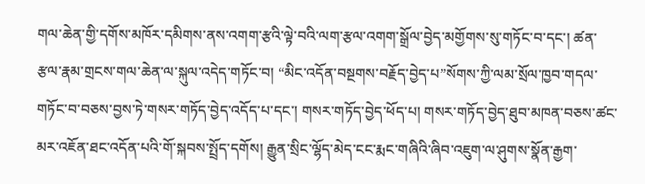གལ་ཆེན་གྱི་དགོས་མཁོར་དམིགས་ནས་འགག་རྩའི་ལྟེ་བའི་ལག་རྩལ་འགག་སྒྲོལ་བྱེད་མགྱོགས་སུ་གཏོང་བ་དང་། ཚན་རྩལ་རྣམ་གྲངས་གལ་ཆེན་ལ་སྐུལ་འདེད་གཏོང་བ། “མིང་འདོན་བསྔགས་བརྗོད་བྱེད་པ”སོགས་ཀྱི་ལམ་སྲོལ་ཁྱབ་གདལ་གཏོང་བ་བཅས་བྱས་ཏེ་གསར་གཏོད་བྱེད་འདོད་པ་དང་། གསར་གཏོད་བྱེད་ཕོད་པ། གསར་གཏོད་བྱེད་ཐུབ་མཁན་བཅས་ཚང་མར་འཇོན་ཐང་འདོན་པའི་གོ་སྐབས་སྤྲོད་དགོས། རྒྱུན་སྲིང་ལྷོད་མེད་ངང་རྨང་གཞིའི་ཞིབ་འཇུག་ལ་ཤུགས་སྣོན་རྒྱག་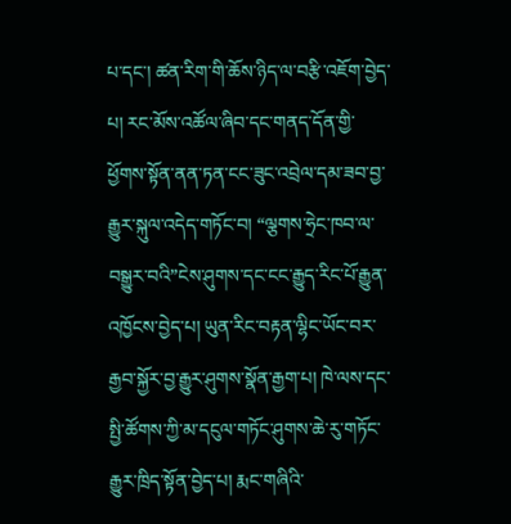པ་དང་། ཚན་རིག་གི་ཆོས་ཉིད་ལ་བརྩི་འཇོག་བྱེད་པ། རང་མོས་འཚོལ་ཞིབ་དང་གནད་དོན་གྱི་ཕྱོགས་སྟོན་ནན་ཏན་ངང་ཟུང་འབྲེལ་དམ་ཟབ་བྱ་རྒྱུར་སྐུལ་འདེད་གཏོང་བ། “ལྕགས་ཧྲེང་ཁབ་ལ་བསྒྱུར་བའི”ངེས་ཤུགས་དང་ངང་རྒྱུད་རིང་པོ་རྒྱུན་འཁྱོངས་བྱེད་པ། ཡུན་རིང་བརྟན་ལྷིང་ཡོང་བར་རྒྱབ་སྐྱོར་བྱ་རྒྱུར་ཤུགས་སྣོན་རྒྱག་པ། ཁེ་ལས་དང་སྤྱི་ཚོགས་ཀྱི་མ་དངུལ་གཏོང་ཤུགས་ཆེ་རུ་གཏོང་རྒྱུར་ཁྲིད་སྟོན་བྱེད་པ། རྨང་གཞིའི་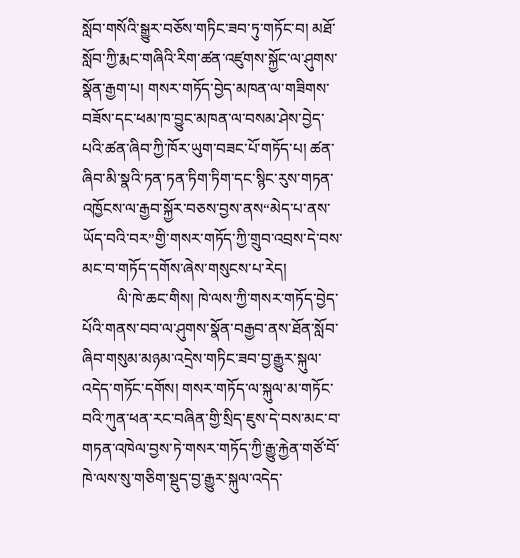སློབ་གསོའི་སྒྱུར་བཅོས་གཏིང་ཟབ་ཏུ་གཏོང་བ། མཐོ་སློབ་ཀྱི་རྨང་གཞིའི་རིག་ཚན་འཛུགས་སྐྱོང་ལ་ཤུགས་སྣོན་རྒྱག་པ། གསར་གཏོད་བྱེད་མཁན་ལ་གཟིགས་བཟོས་དང་ཕམ་ཁ་བྱུང་མཁན་ལ་བསམ་ཤེས་བྱེད་པའི་ཚན་ཞིབ་ཀྱི་ཁོར་ཡུག་བཟང་པོ་གཏོད་པ། ཚན་ཞིབ་མི་སྣའི་ཏན་ཏན་ཏིག་ཏིག་དང་སྙིང་རུས་གཏན་འཁྱོངས་ལ་རྒྱབ་སྐྱོར་བཅས་བྱས་ནས“མེད་པ་ནས་ཡོད་བའི་བར”གྱི་གསར་གཏོད་ཀྱི་གྲུབ་འབྲས་དེ་བས་མང་བ་གཏོད་དགོས་ཞེས་གསུངས་པ་རེད།
         ལི་ཁེ་ཆང་གིས། ཁེ་ལས་ཀྱི་གསར་གཏོད་བྱེད་པོའི་གནས་བབ་ལ་ཤུགས་སྣོན་བརྒྱབ་ནས་ཐོན་སློབ་ཞིབ་གསུམ་མཉམ་འདྲེས་གཏིང་ཟབ་བྱ་རྒྱུར་སྐུལ་འདེད་གཏོང་དགོས། གསར་གཏོད་ལ་སྐུལ་མ་གཏོང་བའི་ཀུན་ཕན་རང་བཞིན་གྱི་སྲིད་ཇུས་དེ་བས་མང་བ་གཏན་འཁེལ་བྱས་ཏེ་གསར་གཏོད་ཀྱི་རྒྱུ་རྐྱེན་གཙོ་བོ་ཁེ་ལས་སུ་གཅིག་སྡུད་བྱ་རྒྱུར་སྐུལ་འདེད་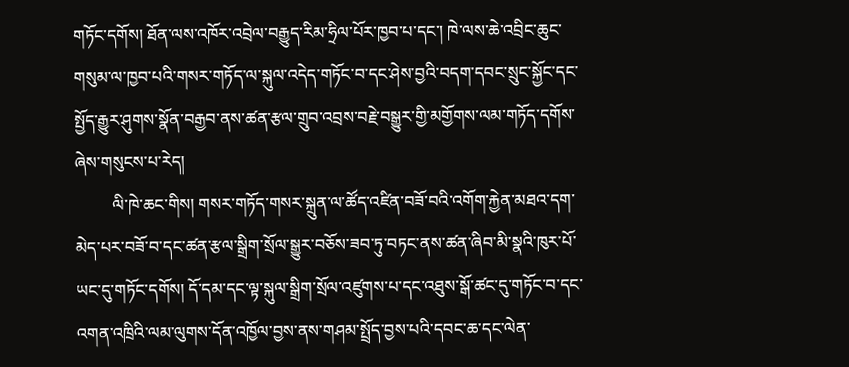གཏོང་དགོས། ཐོན་ལས་འཁོར་འབྲེལ་བརྒྱུད་རིམ་ཧྲིལ་པོར་ཁྱབ་པ་དང་། ཁེ་ལས་ཆེ་འབྲིང་ཆུང་གསུམ་ལ་ཁྱབ་པའི་གསར་གཏོད་ལ་སྐུལ་འདེད་གཏོང་བ་དང་ཤེས་བྱའི་བདག་དབང་སྲུང་སྐྱོང་དང་སྤྱོད་རྒྱུར་ཤུགས་སྣོན་བརྒྱབ་ནས་ཚན་རྩལ་གྲུབ་འབྲས་བརྗེ་བསྒྱུར་གྱི་མགྱོགས་ལམ་གཏོད་དགོས་ཞེས་གསུངས་པ་རེད།
         ལི་ཁེ་ཆང་གིས། གསར་གཏོད་གསར་སྐྲུན་ལ་ཚོད་འཛིན་བཟོ་བའི་འགོག་རྐྱེན་མཐའ་དག་མེད་པར་བཟོ་བ་དང་ཚན་རྩལ་སྒྲིག་སྲོལ་སྒྱུར་བཅོས་ཟབ་ཏུ་བཏང་ནས་ཚན་ཞིབ་མི་སྣའི་ཁུར་པོ་ཡང་དུ་གཏོང་དགོས། དོ་དམ་དང་ལྟ་སྐུལ་སྒྲིག་སྲོལ་འཛུགས་པ་དང་འཐུས་སྒོ་ཚང་དུ་གཏོང་བ་དང་འགན་འཁྲིའི་ལམ་ལུགས་དོན་འཁྱོལ་བྱས་ནས་གཤམ་སྤྲོད་བྱས་པའི་དབང་ཆ་དང་ལེན་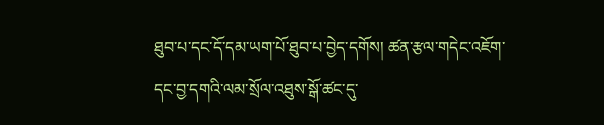ཐུབ་པ་དང་དོ་དམ་ཡག་པོ་ཐུབ་པ་བྱེད་དགོས། ཚན་རྩལ་གདེང་འཇོག་དང་བྱ་དགའི་ལམ་སྲོལ་འཐུས་སྒོ་ཚང་དུ་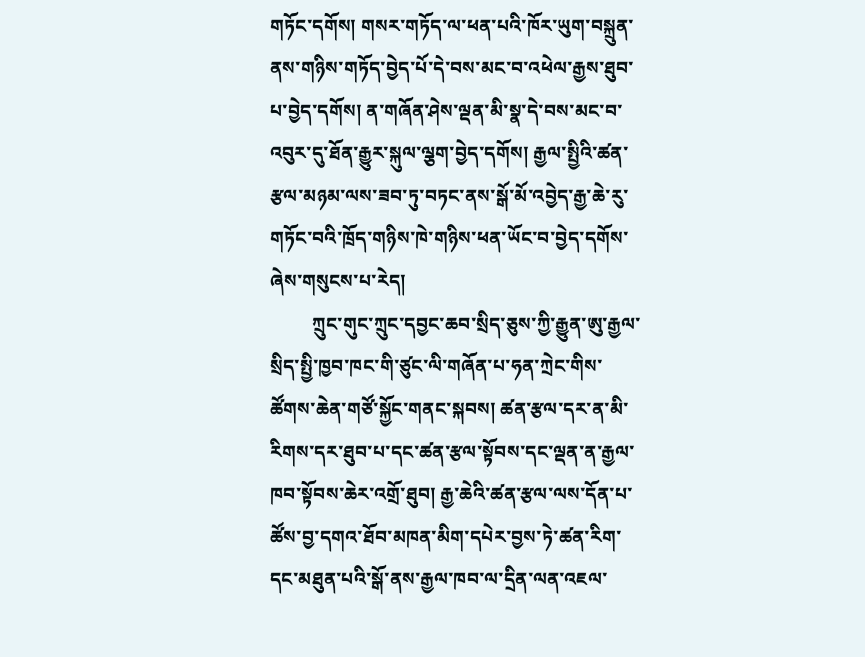གཏོང་དགོས། གསར་གཏོད་ལ་ཕན་པའི་ཁོར་ཡུག་བསྐྲུན་ནས་གཉིས་གཏོད་བྱེད་པོ་དེ་བས་མང་བ་འཕེལ་རྒྱས་ཐུབ་པ་བྱེད་དགོས། ན་གཞོན་ཤེས་ལྡན་མི་སྣ་དེ་བས་མང་བ་འབུར་དུ་ཐོན་རྒྱུར་སྐུལ་ལྕག་བྱེད་དགོས། རྒྱལ་སྤྱིའི་ཚན་རྩལ་མཉམ་ལས་ཟབ་ཏུ་བཏང་ནས་སྒོ་མོ་འབྱེད་རྒྱ་ཆེ་རུ་གཏོང་བའི་ཁྲོད་གཉིས་ཁེ་གཉིས་ཕན་ཡོང་བ་བྱེད་དགོས་ཞེས་གསུངས་པ་རེད།
         ཀྲུང་གུང་ཀྲུང་དབྱང་ཆབ་སྲིད་ཅུས་ཀྱི་རྒྱུན་ཨུ་རྒྱལ་སྲིད་སྤྱི་ཁྱབ་ཁང་གི་ཙུང་ལི་གཞོན་པ་ཧན་ཀྲེང་གིས་ཚོགས་ཆེན་གཙོ་སྐྱོང་གནང་སྐབས། ཚན་རྩལ་དར་ན་མི་རིགས་དར་ཐུབ་པ་དང་ཚན་རྩལ་སྟོབས་དང་ལྡན་ན་རྒྱལ་ཁབ་སྟོབས་ཆེར་འགྲོ་ཐུབ། རྒྱ་ཆེའི་ཚན་རྩལ་ལས་དོན་པ་ཚོས་བྱ་དགའ་ཐོབ་མཁན་མིག་དཔེར་བྱས་ཏེ་ཚན་རིག་དང་མཐུན་པའི་སྒོ་ནས་རྒྱལ་ཁབ་ལ་དྲིན་ལན་འཇལ་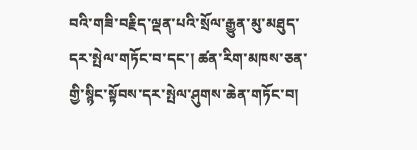བའི་གཟི་བརྗིད་ལྡན་པའི་སྲོལ་རྒྱུན་མུ་མཐུད་དར་སྤེལ་གཏོང་བ་དང་། ཚན་རིག་མཁས་ཅན་གྱི་སྙིང་སྟོབས་དར་སྤེལ་ཤུགས་ཆེན་གཏོང་བ།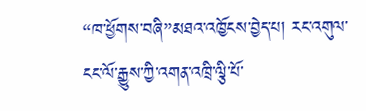“ཁ་ཕྱོགས་བཞི”མཐའ་འཁྱོངས་བྱེད་པ། རང་འགུལ་ངང་ལོ་རྒྱུས་ཀྱི་འགན་འཁྲི་ལྕི་པོ་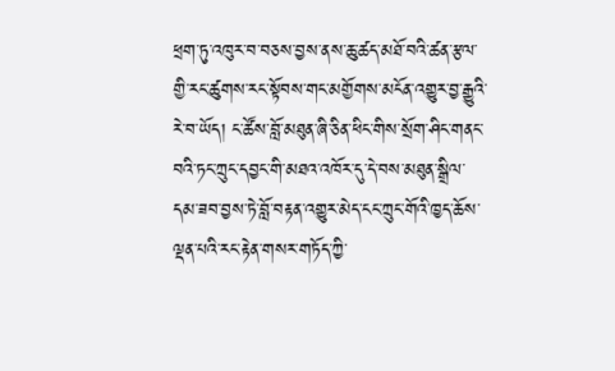ཕྲག་ཏུ་འཁུར་བ་བཅས་བྱས་ནས་ཆུ་ཚད་མཐོ་བའི་ཚན་རྩལ་གྱི་རང་ཚུགས་རང་སྟོབས་གང་མགྱོགས་མངོན་འགྱུར་བྱ་རྒྱུའི་རེ་བ་ཡོད། ང་ཚོས་བློ་མཐུན་ཞི་ཅིན་ཕིང་གིས་སྲོག་ཤིང་གནང་བའི་ཏང་ཀྲུང་དབྱང་གི་མཐའ་འཁོར་དུ་དེ་བས་མཐུན་སྒྲིལ་དམ་ཟབ་བྱས་ཏེ་བློ་བརྟན་འགྱུར་མེད་ངང་ཀྲུང་གོའི་ཁྱད་ཆོས་ལྡན་པའི་རང་རྟེན་གསར་གཏོད་ཀྱི་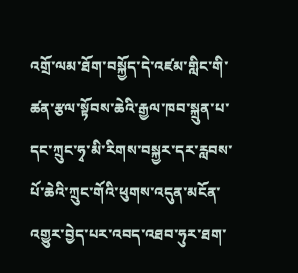འགྲོ་ལམ་ཐོག་བསྐྱོད་དེ་འཛམ་གླིང་གི་ཚན་རྩལ་སྟོབས་ཆེའི་རྒྱལ་ཁབ་སྐྲུན་པ་དང་ཀྲུང་ཧྭ་མི་རིགས་བསྐྱར་དར་རླབས་པོ་ཆེའི་ཀྲུང་གོའི་ཕུགས་འདུན་མངོན་འགྱུར་བྱེད་པར་འབད་འཐབ་ཧུར་ཐག་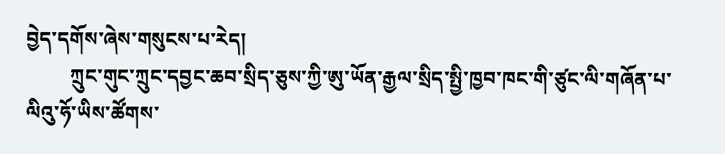བྱེད་དགོས་ཞེས་གསུངས་པ་རེད།
         ཀྲུང་གུང་ཀྲུང་དབྱང་ཆབ་སྲིད་ཅུས་ཀྱི་ཨུ་ཡོན་རྒྱལ་སྲིད་སྤྱི་ཁྱབ་ཁང་གི་ཙུང་ལི་གཞོན་པ་ལིའུ་ཧོ་ཡིས་ཚོགས་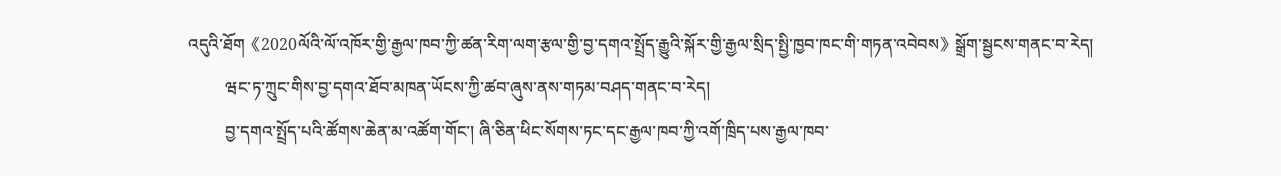འདུའི་ཐོག《2020ལོའི་ལོ་འཁོར་གྱི་རྒྱལ་ཁབ་ཀྱི་ཚན་རིག་ལག་རྩལ་གྱི་བྱ་དགའ་སྤྲོད་རྒྱུའི་སྐོར་གྱི་རྒྱལ་སྲིད་སྤྱི་ཁྱབ་ཁང་གི་གཏན་འབེབས》སྒྲོག་སྦྱངས་གནང་བ་རེད།
         ཝང་ཏ་ཀྲུང་གིས་བྱ་དགའ་ཐོབ་མཁན་ཡོངས་ཀྱི་ཚབ་ཞུས་ནས་གཏམ་བཤད་གནང་བ་རེད།
         བྱ་དགའ་སྤྲོད་པའི་ཚོགས་ཆེན་མ་འཚོག་གོང་། ཞི་ཅིན་ཕིང་སོགས་ཏང་དང་རྒྱལ་ཁབ་ཀྱི་འགོ་ཁྲིད་པས་རྒྱལ་ཁབ་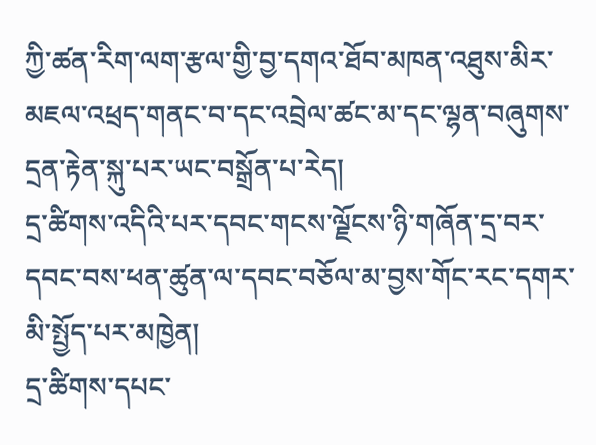ཀྱི་ཚན་རིག་ལག་རྩལ་གྱི་བྱ་དགའ་ཐོབ་མཁན་འཐུས་མིར་མཇལ་འཕྲད་གནང་བ་དང་འབྲེལ་ཚང་མ་དང་ལྷན་བཞུགས་དྲན་རྟེན་སྐུ་པར་ཡང་བསྒྲོན་པ་རེད།
དྲ་ཚིགས་འདིའི་པར་དབང་གངས་ལྗོངས་ཉི་གཞོན་དྲ་བར་དབང་བས་ཕན་ཚུན་ལ་དབང་བཅོལ་མ་བྱས་གོང་རང་དགར་མི་སྤྱོད་པར་མཁྱེན།
དྲ་ཚིགས་དཔང་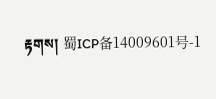རྟགས། 蜀ICP备14009601号-1